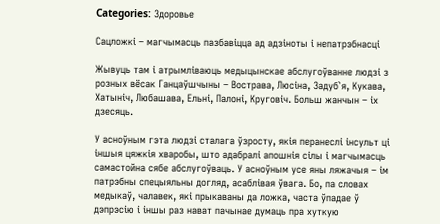Categories: Здоровье

Сацложкі – магчымасць пазбавіцца ад адзіноты і непатрэбнасці

Жывуць там і атрымліваюць медыцынскае абслугоўванне людзі з розных вёсак Ганцаўшчыны – Вострава, Люсіна, Задуб`я, Кукава, Хатыніч, Любашава, Ельні, Палоні, Круговіч. Больш жанчын – іх дзесяць.

У асноўным гэта людзі сталага ўзросту, якія перанеслі інсульт ці іншыя цяжкія хваробы, што адабралі апошнія сілы і магчымасць самастойна сябе абслугоўваць. У асноўным усе яны ляжачыя – ім патрэбны спецыяльны догляд, асаблівая ўвага. Бо, па словах медыкаў, чалавек, які прыкаваны да ложка, часта ўпадае ў дэпрэсію і іншы раз нават пачынае думаць пра хуткую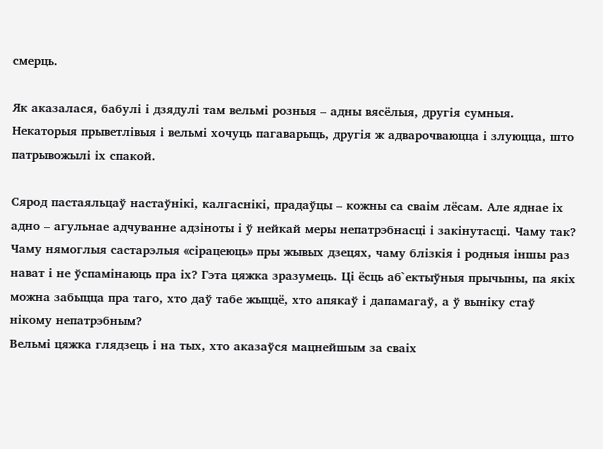смерць.

Як аказалася, бабулі і дзядулі там вельмі розныя – адны вясёлыя, другія сумныя. Некаторыя прыветлівыя і вельмі хочуць пагаварыць, другія ж адварочваюцца і злуюцца, што патрывожылі іх спакой.

Сярод пастаяльцаў настаўнікі, калгаснікі, прадаўцы – кожны са сваім лёсам. Але яднае іх адно – агульнае адчуванне адзіноты і ў нейкай меры непатрэбнасці і закінутасці. Чаму так? Чаму нямоглыя састарэлыя «сірацеюць» пры жывых дзецях, чаму блізкія і родныя іншы раз нават і не ўспамінаюць пра іх? Гэта цяжка зразумець. Ці ёсць аб`ектыўныя прычыны, па якіх можна забыцца пра таго, хто даў табе жыццё, хто апякаў і дапамагаў, а ў выніку стаў нікому непатрэбным?
Вельмі цяжка глядзець і на тых, хто аказаўся мацнейшым за сваіх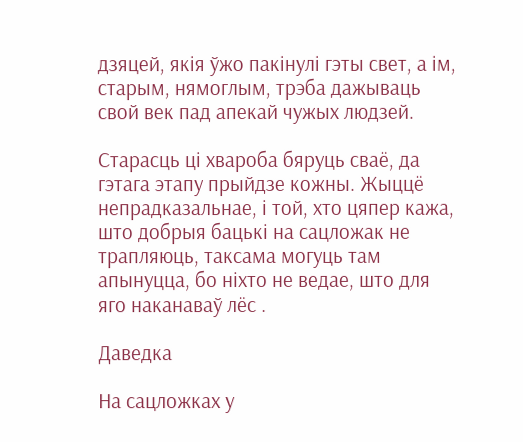дзяцей, якія ўжо пакінулі гэты свет, а ім, старым, нямоглым, трэба дажываць свой век пад апекай чужых людзей.

Старасць ці хвароба бяруць сваё, да гэтага этапу прыйдзе кожны. Жыццё непрадказальнае, і той, хто цяпер кажа, што добрыя бацькі на сацложак не трапляюць, таксама могуць там апынуцца, бо ніхто не ведае, што для яго наканаваў лёс .

Даведка

На сацложках у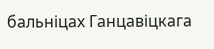бальніцах Ганцавіцкага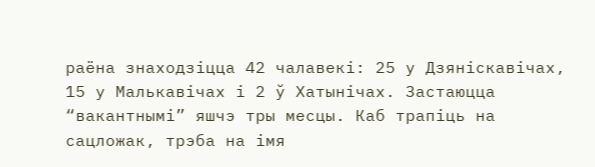раёна знаходзіцца 42 чалавекі: 25 у Дзяніскавічах, 15 у Малькавічах і 2 ў Хатынічах. Застаюцца “вакантнымі” яшчэ тры месцы. Каб трапіць на сацложак, трэба на імя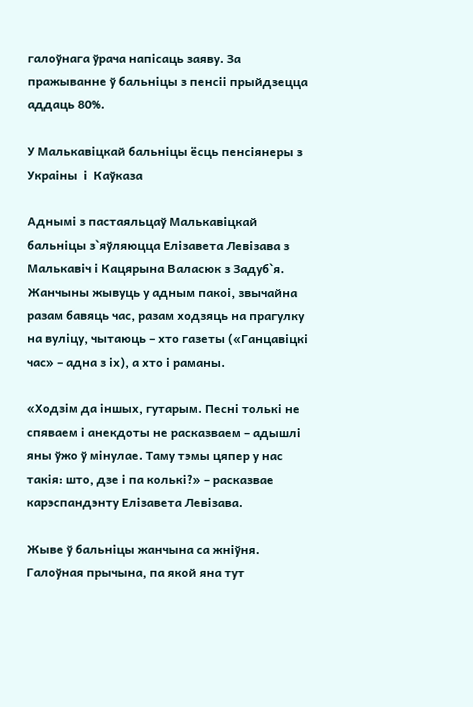галоўнага ўрача напісаць заяву. За пражыванне ў бальніцы з пенсіі прыйдзецца аддаць 80%.

У Малькавіцкай бальніцы ёсць пенсіянеры з Украіны  і  Каўказа

Аднымі з пастаяльцаў Малькавіцкай бальніцы з`яўляюцца Елізавета Левізава з Малькавіч і Кацярына Валасюк з Задуб`я. Жанчыны жывуць у адным пакоі, звычайна разам бавяць час, разам ходзяць на прагулку на вуліцу, чытаюць – хто газеты («Ганцавіцкі час» – адна з іх), а хто і раманы.

«Ходзім да іншых, гутарым. Песні толькі не спяваем і анекдоты не расказваем – адышлі яны ўжо ў мінулае. Таму тэмы цяпер у нас такія: што, дзе і па колькі?» – расказвае карэспандэнту Елізавета Левізава.

Жыве ў бальніцы жанчына са жніўня. Галоўная прычына, па якой яна тут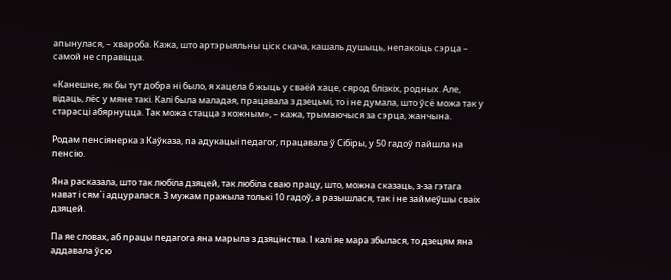апынулася, – хвароба. Кажа, што артэрыяльны ціск скача, кашаль душыць, непакоіць сэрца – самой не справіцца.

«Канешне, як бы тут добра ні было, я хацела б жыць у сваёй хаце, сярод блізкіх, родных. Але, відаць, лёс у мяне такі. Калі была маладая, працавала з дзецьмі, то і не думала, што ўсё можа так у старасці абярнуцца. Так можа стацца з кожным», – кажа, трымаючыся за сэрца, жанчына.

Родам пенсіянерка з Каўказа, па адукацыі педагог, працавала ў Сібіры, у 50 гадоў пайшла на пенсію.

Яна расказала, што так любіла дзяцей, так любіла сваю працу, што, можна сказаць, з-за гэтага нават і сям`і адцуралася. З мужам пражыла толькі 10 гадоў, а разышлася, так і не займеўшы сваіх дзяцей.

Па яе словах, аб працы педагога яна марыла з дзяцінства. І калі яе мара збылася, то дзецям яна аддавала ўсю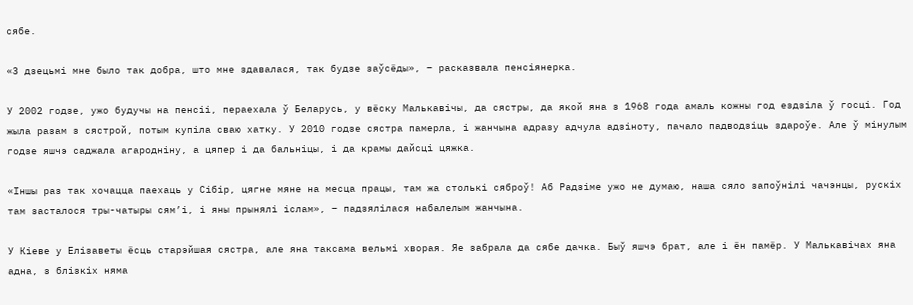сябе.

«З дзецьмі мне было так добра, што мне здавалася, так будзе заўсёды», – расказвала пенсіянерка.

У 2002 годзе, ужо будучы на пенсіі, пераехала ў Беларусь, у вёску Малькавічы, да сястры, да якой яна з 1968 года амаль кожны год ездзіла ў госці. Год жыла разам з сястрой, потым купіла сваю хатку. У 2010 годзе сястра памерла, і жанчына адразу адчула адзіноту, пачало падводзіць здароўе. Але ў мінулым годзе яшчэ саджала агародніну, а цяпер і да бальніцы, і да крамы дайсці цяжка.

«Іншы раз так хочацца паехаць у Сібір, цягне мяне на месца працы, там жа столькі сяброў! Аб Радзіме ужо не думаю, наша сяло запоўнілі чачэнцы, рускіх там засталося тры-чатыры сям’і, і яны прынялі іслам», – падзялілася набалелым жанчына.

У Кіеве у Елізаветы ёсць старэйшая сястра, але яна таксама вельмі хворая. Яе забрала да сябе дачка. Быў яшчэ брат, але і ён памёр. У Малькавічах яна адна, з блізкіх няма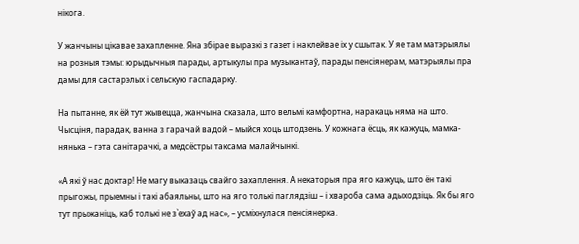нікога.

У жанчыны цікавае захапленне. Яна збірае выразкі з газет і наклейвае іх у сшытак. У яе там матэрыялы на розныя тэмы: юрыдычныя парады, артыкулы пра музыкантаў, парады пенсіянерам, матэрыялы пра дамы для састарэлых і сельскую гаспадарку.

На пытанне, як ёй тут жывецца, жанчына сказала, што вельмі камфортна, наракаць няма на што. Чысціня, парадак, ванна з гарачай вадой – мыйся хоць штодзень. У кожнага ёсць, як кажуць, мамка-нянька – гэта санітарачкі, а медсёстры таксама малайчынкі.

«А які ў нас доктар! Не магу выказаць свайго захаплення. А некаторыя пра яго кажуць, што ён такі прыгожы, прыемны і такі абаяльны, што на яго толькі паглядзіш – і хвароба сама адыходзіць. Як бы яго тут прыжаніць, каб толькі не з`ехаў ад нас», – усміхнулася пенсіянерка.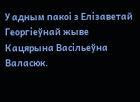У адным пакоі з Елізаветай Георгіеўнай жыве Кацярына Васільеўна Валасюк.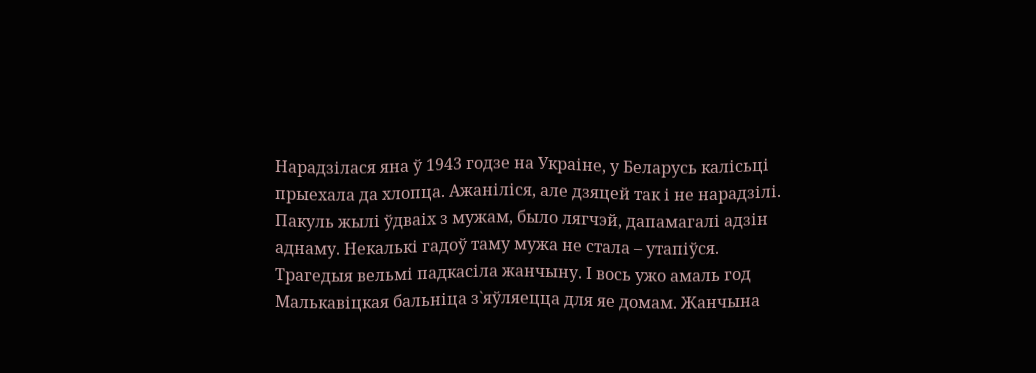Нарадзілася яна ў 1943 годзе на Украіне, у Беларусь калісьці прыехала да хлопца. Ажаніліся, але дзяцей так і не нарадзілі. Пакуль жылі ўдваіх з мужам, было лягчэй, дапамагалі адзін аднаму. Некалькі гадоў таму мужа не стала – утапіўся. Трагедыя вельмі падкасіла жанчыну. І вось ужо амаль год Малькавіцкая бальніца з`яўляецца для яе домам. Жанчына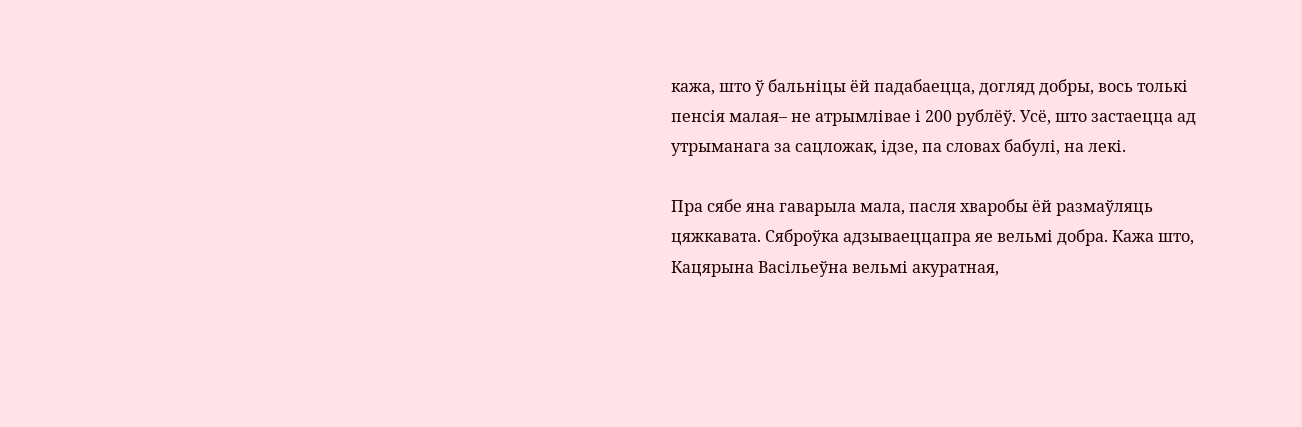кажа, што ў бальніцы ёй падабаецца, догляд добры, вось толькі пенсія малая– не атрымлівае і 200 рублёў. Усё, што застаецца ад утрыманага за сацложак, ідзе, па словах бабулі, на лекі.

Пра сябе яна гаварыла мала, пасля хваробы ёй размаўляць цяжкавата. Сяброўка адзываеццапра яе вельмі добра. Кажа што, Кацярына Васільеўна вельмі акуратная,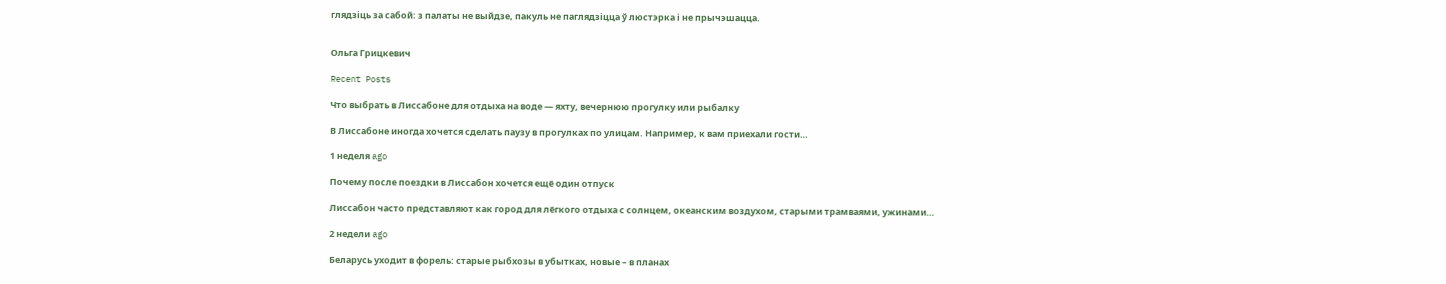глядзіць за сабой: з палаты не выйдзе, пакуль не паглядзіцца ў люстэрка і не прычэшацца.


Ольга Грицкевич

Recent Posts

Что выбрать в Лиссабоне для отдыха на воде — яхту, вечернюю прогулку или рыбалку

В Лиссабоне иногда хочется сделать паузу в прогулках по улицам. Например, к вам приехали гости…

1 неделя ago

Почему после поездки в Лиссабон хочется ещё один отпуск

Лиссабон часто представляют как город для лёгкого отдыха с солнцем, океанским воздухом, старыми трамваями, ужинами…

2 недели ago

Беларусь уходит в форель: старые рыбхозы в убытках, новые – в планах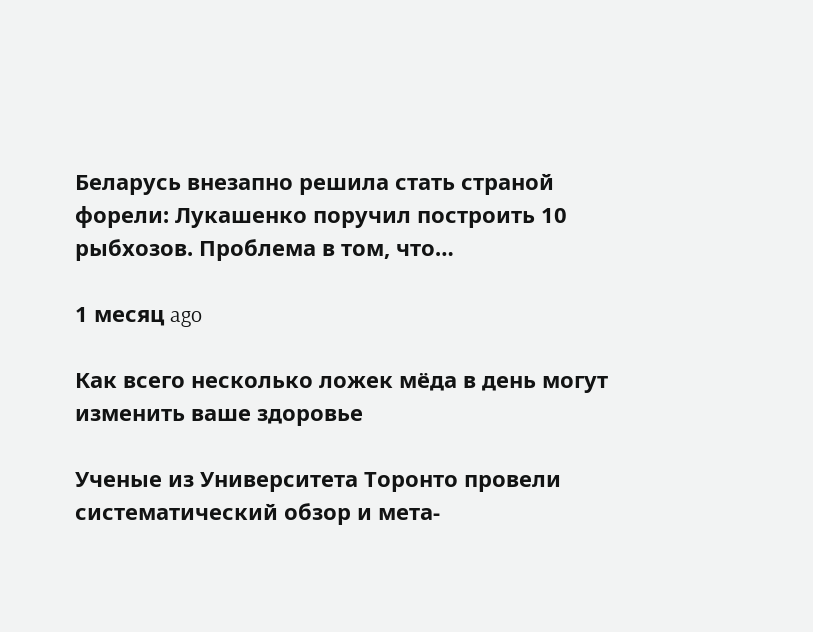Беларусь внезапно решила стать страной форели: Лукашенко поручил построить 10 рыбхозов. Проблема в том, что…

1 месяц ago

Как всего несколько ложек мёда в день могут изменить ваше здоровье

Ученые из Университета Торонто провели систематический обзор и мета-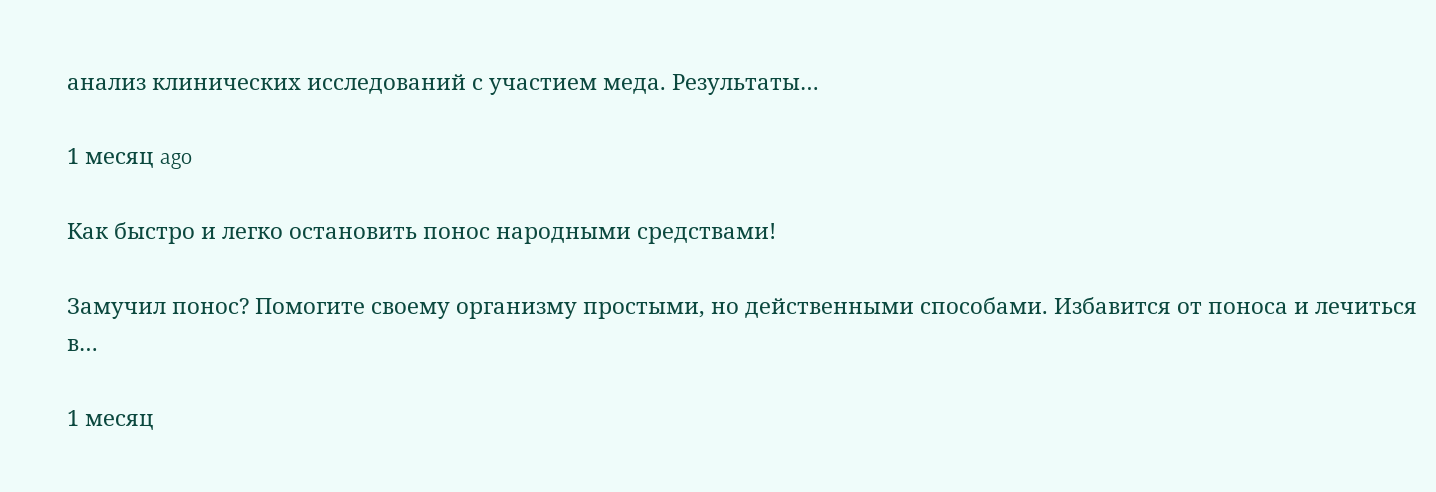анализ клинических исследований с участием меда. Результаты…

1 месяц ago

Как быстро и легко остановить понос народными средствами!

Замучил понос? Помогите своему организму простыми, но действенными способами. Избавится от поноса и лечиться в…

1 месяц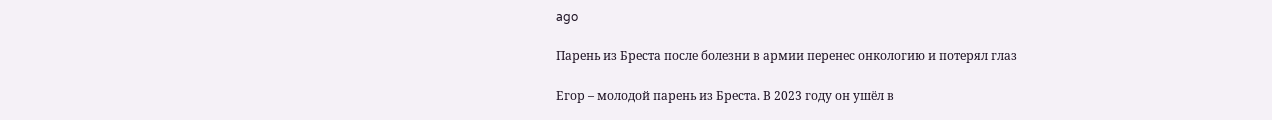ago

Парень из Бреста после болезни в армии перенес онкологию и потерял глаз

Егор – молодой парень из Бреста. В 2023 году он ушёл в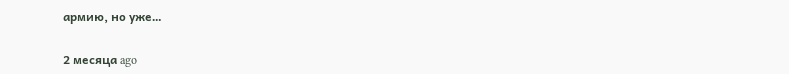армию, но уже…

2 месяца ago